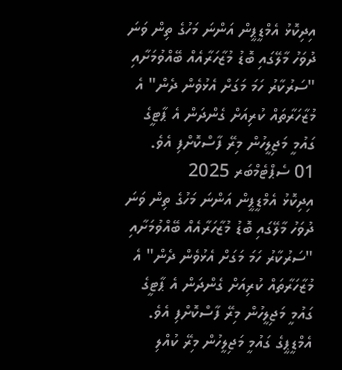އިދިކޮޅު އެމްޑީޕީން އަންނަ މަހުގެ ތިން ވަނަ ދުވަހު މާލޭގައި ބޮޑު މުޒާހަރާއެއް ބޭއްވުމަށާއި "ސަރުކާރު ހަމަ މަގަށް އެޅުވެން ދެން" އެ މުޒާހަރާތައް ކުރިއަށް ގެންދަން އެ ޕާޓީގެ ގައުމީ މަޖިލީހުން މިރޭ ފާސްކޮށްފި އެވެ.
01 ސެޕްޓެމްބަރ 2025
އިދިކޮޅު އެމްޑީޕީން އަންނަ މަހުގެ ތިން ވަނަ ދުވަހު މާލޭގައި ބޮޑު މުޒާހަރާއެއް ބޭއްވުމަށާއި "ސަރުކާރު ހަމަ މަގަށް އެޅުވެން ދެން" އެ މުޒާހަރާތައް ކުރިއަށް ގެންދަން އެ ޕާޓީގެ ގައުމީ މަޖިލީހުން މިރޭ ފާސްކޮށްފި އެވެ.
އެމްޑީޕީގެ ގައުމީ މަޖިލީހުން މިރޭ ކުއްލި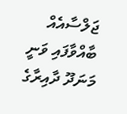ޖަލްސާއެއް ބާއްވާފައި ވަނީ މަނަދޫ ދާއިރާގެ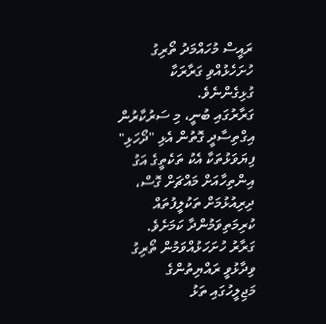ރައީސް މުހައްމަދު ތޯރިގު ހުށަހެޅުއްވި ގަރާރަކާ ގުޅިގެންނެވެ.
ގަރާރުގައި ބުނީ، މި ސަރުކާރުން އިގްތިސާދީ ގޮތުން އެޅި "ދޯހަޅި" ފިޔަވަޅުތަކާ އެކު ތަކެތީގެ އަގު އިންތިހާއަށް މައްޗަށް ގޮސް، ދިރިއުޅުމަށް ތަކުލީފުތައް ކުރިމަތިވަމުންދާ ކަމަށެވެ.
ގަރާރު ހުށަހަޅުއްވަމުން ތޯރިގު ވިދާޅުވީ ރައްޔިތުންގެ މަޖިލީހުގައި ތަޅު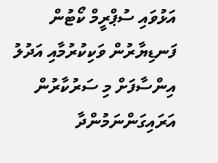އަޅުވައި ސުޕްރީމް ކޯޓުން ފަނޑިޔާރުން ވަކިކުރުމާއި އަދުލު އިންސާފަށް މި ސަރުކާރުން އަރައިގަންނަމުންދާ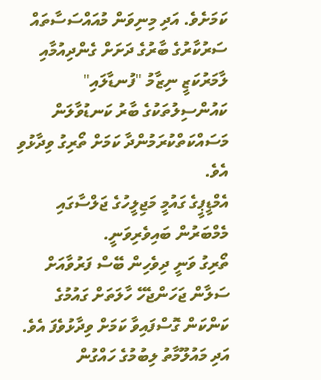ކަމަށެވެ. އަދި މިނިވަން މުއައްސަސާތައް ސަރުކާރުގެ ބާރުގެ ދަށަށް ގެންދިއުމާއި ލާމަރުކަޒީ ނިޒާމު "ފުނޑާލައި" ކައުންސިލުތަކުގެ ބާރު ކަނޑުވާލަން މަސައްކަތްކުރަމުންދާ ކަމަށް ތޯރިގު ވިދާޅުވި އެވެ.
އެމްޑީޕީގެ ގައުމީ މަޖިލީހުގެ ޖަލްސާގައި މެމްބަރުން ބައިވެރިވަނީ.
ތޯރިގު ވަނީ ދިވެހިން ބޭސް ފަރުވާއަށް ސަލާން ޖަހަންޖެހޭ ހާލަތަށް ގައުމުގެ ކަންކަން ގޮސްފައިވާ ކަމަށް ވިދާޅުވެފަ އެވެ. އަދި މައުލޫމާތު ލިބުމުގެ ހައްގުން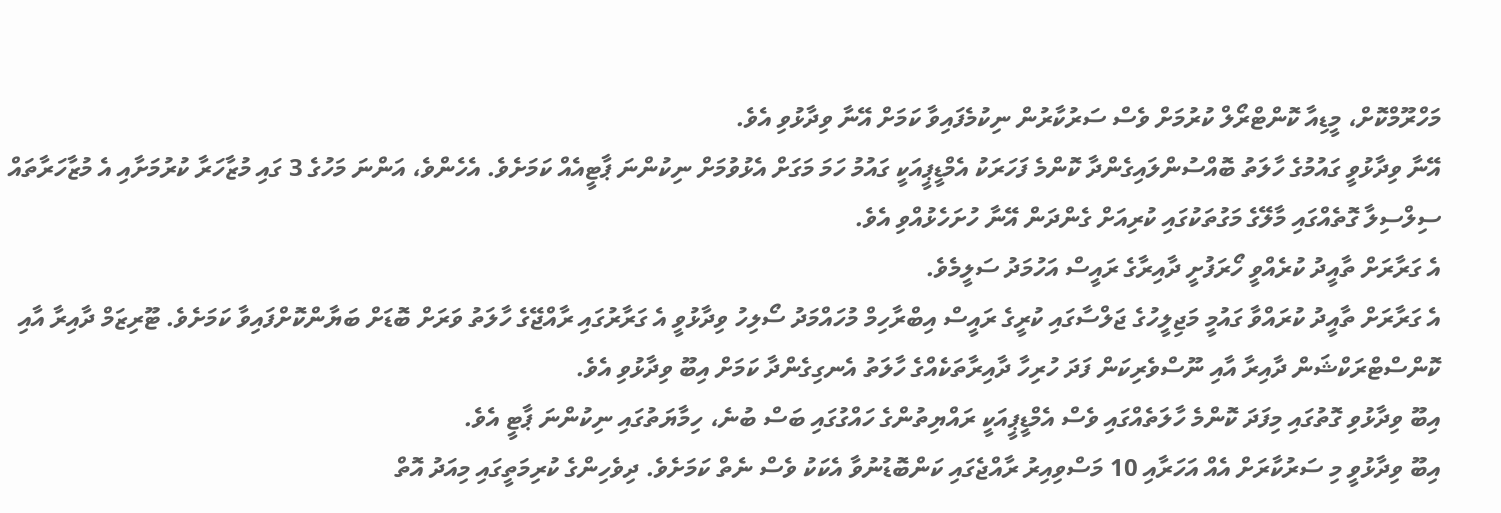މަހްރޫމްކޮށް، މީޑިއާ ކޮންޓްރޯލް ކުރުމަށް ވެސް ސަރުކާރުން ނިކުމެފައިވާ ކަމަށް އޭނާ ވިދާޅުވި އެވެ.
އޭނާ ވިދާޅުވީ ގައުމުގެ ހާލަތު ބޮއްސުންލައިގެންދާ ކޮންމެ ފަހަރަކު އެމްޑީޕީއަކީ ގައުމު ހަމަ މަގަށް އެޅުވުމަށް ނިކުންނަ ޕާޓީއެއް ކަމަށެވެ. އެހެންވެ، އަންނަ މަހުގެ 3 ގައި މުޒާހަރާ ކުރުމަށާއި އެ މުޒާހަރާތައް ސިލްސިލާ ގޮތެއްގައި މާލޭގެ މަގުތަކުގައި ކުރިއަށް ގެންދަން އޭނާ ހުށަހެޅުއްވި އެވެ.
އެ ގަރާރަށް ތާއީދު ކުރެއްވީ ހޯރަފުށީ ދާއިރާގެ ރައީސް އަހުމަދު ސަލީމެވެ.
އެ ގަރާރަށް ތާއީދު ކުރައްވާ ގައުމީ މަޖިލީހުގެ ޖަލްސާގައި ކުރީގެ ރައީސް އިބްރާހިމް މުހައްމަދު ސޯލިހު ވިދާޅުވީ އެ ގަރާރުގައި ރާއްޖޭގެ ހާލަތު ވަރަށް ބޮޑަށް ބަޔާންކޮށްފައިވާ ކަމަށެވެ. ޓޫރިޒަމް ދާއިރާ އާއި ކޮންސްޓްރަކްޝަން ދާއިރާ އާއި ނޫސްވެރިކަން ފަދަ ހުރިހާ ދާއިރާތަކެއްގެ ހާލަތު އެނގިގެންދާ ކަމަށް އިބޫ ވިދާޅުވި އެވެ.
އިބޫ ވިދާޅުވި ގޮތުގައި މިފަދަ ކޮންމެ ހާލަތެއްގައި ވެސް އެމްޑީޕީއަކީ ރައްޔިތުންގެ ހައްގުގައި ބަސް ބުނެ، ހިމާޔަތުގައި ނިކުންނަ ޕާޓީ އެވެ.
އިބޫ ވިދާޅުވީ މި ސަރުކާރަށް އެއް އަހަރާއި 10 މަސްވިއިރު ރާއްޖެގައި ކަންބޮޑުނުވާ އެކަކު ވެސް ނެތް ކަމަށެވެ. ދިވެހިންގެ ކުރިމަތީގައި މިއަދު އޮތް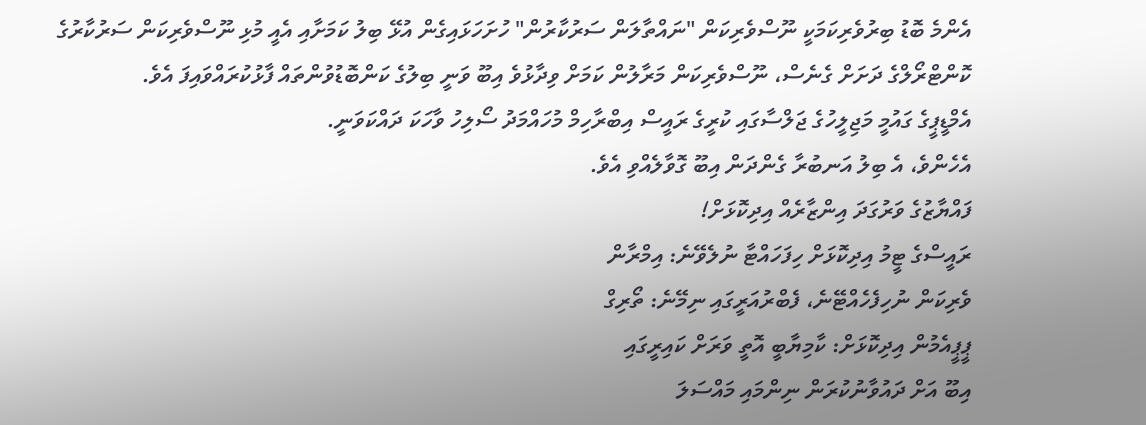އެންމެ ބޮޑު ބިރުވެރިކަމަކީ ނޫސްވެރިކަން "ނައްތާލަން ސަރުކާރުން" ހުށަހަޅައިގެން އުޅޭ ބިލު ކަމަށާއި އެއީ މުޅި ނޫސްވެރިކަން ސަރުކާރުގެ ކޮންޓްރޯލްގެ ދަށަށް ގެނެސް، ނޫސްވެރިކަން މަރާލުން ކަމަށް ވިދާޅުވެ އިބޫ ވަނީ ބިލުގެ ކަންބޮޑުވުންތައް ފާޅުކުރައްވައިފަ އެވެ.
އެމްޑީޕީގެ ގައުމީ މަޖިލީހުގެ ޖަލްސާގައި ކުރީގެ ރައީސް އިބްރާހިމް މުހައްމަދު ސޯލިހު ވާހަކަ ދައްކަވަނީ.
އެހެންވެ، އެ ބިލު އަނބުރާ ގެންދަން އިބޫ ގޮވާލެއްވި އެވެ.
ފައްޔާޒުގެ ވަރުގަދަ އިންޒާރެއް އިދިކޮޅަށް!
ރައީސްގެ ޓީމު އިދިކޮޅަށް ހިފަހައްޓާ ނުލެވޭނެ: އިމްރާން
ވެރިކަން ނުހިފެހެއްޓޭނެ، ފެބްރުއަރީގައި ނިމޭނެ: ތޯރިގް
ޕީޕީއެމުން އިދިކޮޅަށް: ކާމިޔާބީ އޮތީ ވަރަށް ކައިރީގައި
އިބޫ އަށް ދައުވާނުކުރަން ނިންމައި މައްސަލަ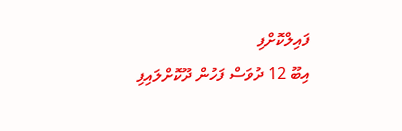ފައިލްކޮށްފި
އިބޫ 12 ދުވަސް ފަހުން ދޫކޮށްލައިފި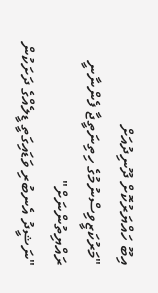އިބޫ ހައްޔަރުކޮށް ދޫނިދުއަށް
"މަރުކަޒީވިސްނުމުގެ ހިތިނަތީޖާ ފެންނާނީ ރައްޔިތުންނަށް"
"ނަޝީދު އެނބުރި ވަޑައިގަތީ ޑީލެއްގެ ދަށަކުން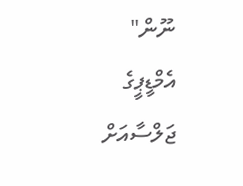ނޫން"
އެމްޑީޕީގެ ޖަލްސާއަށް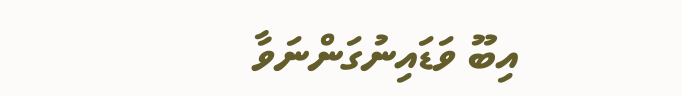އިބޫ ވަޑައިނުގަންނަވާ